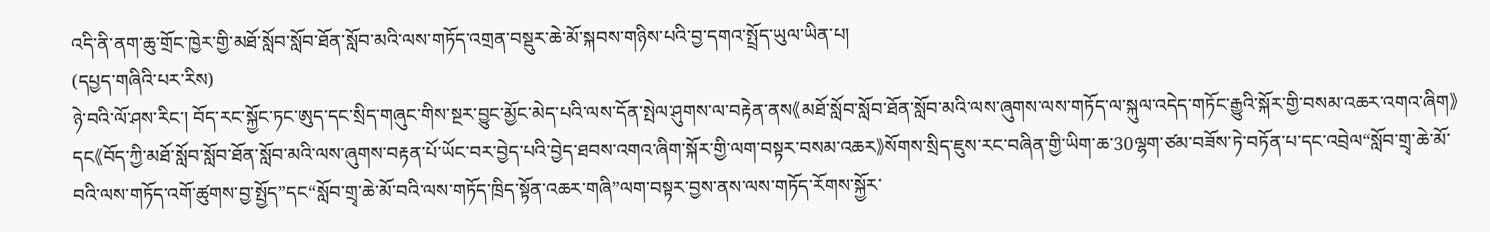འདི་ནི་ནག་ཆུ་གྲོང་ཁྱེར་གྱི་མཐོ་སློབ་སློབ་ཐོན་སློབ་མའི་ལས་གཏོད་འགྲན་བསྡུར་ཆེ་མོ་སྐབས་གཉིས་པའི་བྱ་དགའ་སྤྲོད་ཡུལ་ཡིན་པ།
(དཔྱད་གཞིའི་པར་རིས)
ཉེ་བའི་ལོ་ཤས་རིང་། བོད་རང་སྐྱོང་ཏང་ཨུད་དང་སྲིད་གཞུང་གིས་སྔར་བྱུང་མྱོང་མེད་པའི་ལས་དོན་སྤེལ་ཤུགས་ལ་བརྟེན་ནས《མཐོ་སློབ་སློབ་ཐོན་སློབ་མའི་ལས་ཞུགས་ལས་གཏོད་ལ་སྐུལ་འདེད་གཏོང་རྒྱུའི་སྐོར་གྱི་བསམ་འཆར་འགའ་ཞིག》དང《བོད་ཀྱི་མཐོ་སློབ་སློབ་ཐོན་སློབ་མའི་ལས་ཞུགས་བརྟན་པོ་ཡོང་བར་བྱེད་པའི་བྱེད་ཐབས་འགའ་ཞིག་སྐོར་གྱི་ལག་བསྟར་བསམ་འཆར》སོགས་སྲིད་ཇུས་རང་བཞིན་གྱི་ཡིག་ཆ་30ལྷག་ཙམ་བཟོས་ཏེ་བཏོན་པ་དང་འབྲེལ“སློབ་གྲྭ་ཆེ་མོ་བའི་ལས་གཏོད་འགོ་ཚུགས་བྱ་སྤྱོད”དང“སློབ་གྲྭ་ཆེ་མོ་བའི་ལས་གཏོད་ཁྲིད་སྟོན་འཆར་གཞི”ལག་བསྟར་བྱས་ནས་ལས་གཏོད་རོགས་སྐྱོར་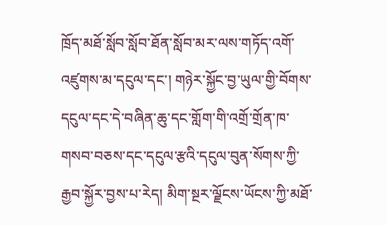ཁྲོད་མཐོ་སློབ་སློབ་ཐོན་སློབ་མར་ལས་གཏོད་འགོ་འཛུགས་མ་དངུལ་དང་། གཉེར་སྐྱོང་བྱ་ཡུལ་གྱི་བོགས་དངུལ་དང་དེ་བཞིན་ཆུ་དང་གློག་གི་འགྲོ་གྲོན་ཁ་གསབ་བཅས་དང་དངུལ་རྩའི་དངུལ་བུན་སོགས་ཀྱི་རྒྱབ་སྐྱོར་བྱས་པ་རེད། མིག་སྔར་ལྗོངས་ཡོངས་ཀྱི་མཐོ་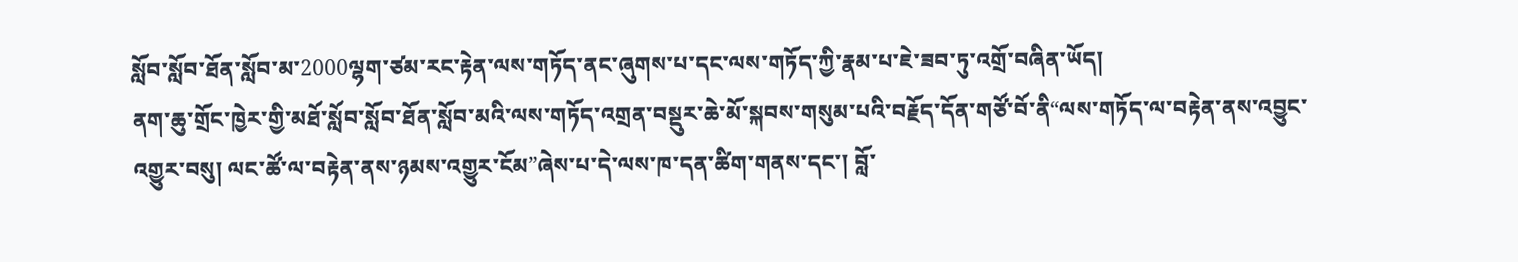སློབ་སློབ་ཐོན་སློབ་མ་2000ལྷག་ཙམ་རང་རྟེན་ལས་གཏོད་ནང་ཞུགས་པ་དང་ལས་གཏོད་ཀྱི་རྣམ་པ་ཇེ་ཟབ་ཏུ་འགྲོ་བཞིན་ཡོད།
ནག་ཆུ་གྲོང་ཁྱེར་གྱི་མཐོ་སློབ་སློབ་ཐོན་སློབ་མའི་ལས་གཏོད་འགྲན་བསྡུར་ཆེ་མོ་སྐབས་གསུམ་པའི་བརྗོད་དོན་གཙོ་བོ་ནི“ལས་གཏོད་ལ་བརྟེན་ནས་འབྱུང་འགྱུར་བསུ། ལང་ཚོ་ལ་བརྟེན་ནས་ཉམས་འགྱུར་ངོམ”ཞེས་པ་དེ་ལས་ཁ་དན་ཚིག་གནས་དང་། བློ་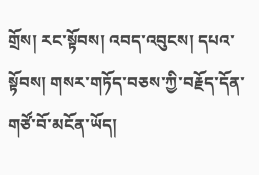གྲོས། རང་སྟོབས། འབད་འབུངས། དཔའ་སྟོབས། གསར་གཏོད་བཅས་ཀྱི་བརྗོད་དོན་གཙོ་བོ་མངོན་ཡོད།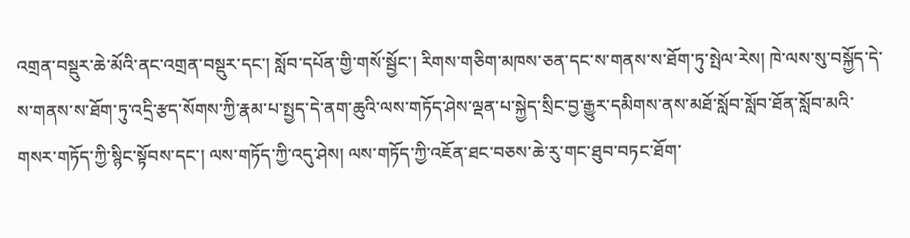འགྲན་བསྡུར་ཆེ་མོའི་ནང་འགྲན་བསྡུར་དང་། སློབ་དཔོན་གྱི་གསོ་སྦྱོང་། རིགས་གཅིག་མཁས་ཅན་དང་ས་གནས་ས་ཐོག་ཏུ་སྤེལ་རེས། ཁེ་ལས་སུ་བསྐྱོད་དེ་ས་གནས་ས་ཐོག་ཏུ་འདྲི་རྩད་སོགས་ཀྱི་རྣམ་པ་སྤྱད་དེ་ནག་ཆུའི་ལས་གཏོད་ཤེས་ལྡན་པ་སྐྱེད་སྲིང་བྱ་རྒྱུར་དམིགས་ནས་མཐོ་སློབ་སློབ་ཐོན་སློབ་མའི་གསར་གཏོད་ཀྱི་སྙིང་སྟོབས་དང་། ལས་གཏོད་ཀྱི་འདུ་ཤེས། ལས་གཏོད་ཀྱི་འཇོན་ཐང་བཅས་ཆེ་རུ་གང་ཐུབ་བཏང་ཐོག་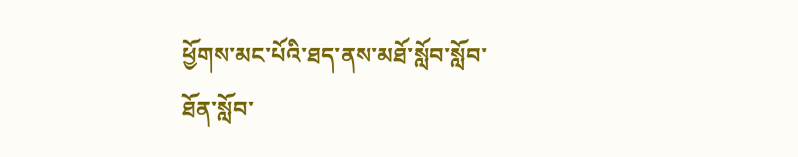ཕྱོགས་མང་པོའི་ཐད་ནས་མཐོ་སློབ་སློབ་ཐོན་སློབ་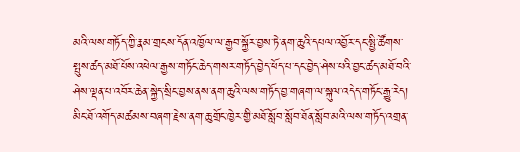མའི་ལས་གཏོད་ཀྱི་རྣམ་གྲངས་དོན་འཁྱོལ་ལ་རྒྱབ་སྐྱོར་བྱས་ཏེ་ནག་ཆུའི་དཔལ་འབྱོར་དང་སྤྱི་ཚོགས་སྤུས་ཚད་མཐོ་པོས་འཕེལ་རྒྱས་གཏོང་ཆེད་གསར་གཏོད་བྱེད་ཕོད་པ་དང་བྱེད་ཤེས་པའི་བྱང་ཚད་མཐོ་བའི་ཤེས་ལྡན་པ་འབོར་ཆེན་སྐྱེད་སྲིང་བྱས་ནས་ནག་ཆུའི་ལས་གཏོད་བྱ་གཞག་ལ་སྐུལ་འདེད་གཏོང་རྒྱུ་རེད།
མིང་ཐོ་འགོད་མཚམས་བཞག་རྗེས་ནག་ཆུ་གྲོང་ཁྱེར་གྱི་མཐོ་སློབ་སློབ་ཐོན་སློབ་མའི་ལས་གཏོད་འགྲན་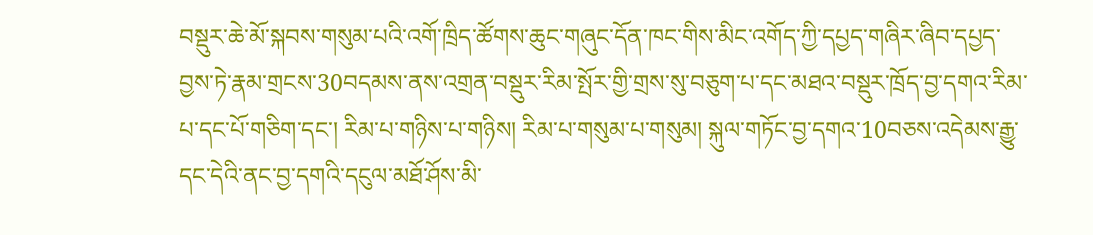བསྡུར་ཆེ་མོ་སྐབས་གསུམ་པའི་འགོ་ཁྲིད་ཚོགས་ཆུང་གཞུང་དོན་ཁང་གིས་མིང་འགོད་ཀྱི་དཔྱད་གཞིར་ཞིབ་དཔྱད་བྱས་ཏེ་རྣམ་གྲངས་30བདམས་ནས་འགྲན་བསྡུར་རིམ་སྤོར་གྱི་གྲས་སུ་བཅུག་པ་དང་མཐའ་བསྡུར་ཁྲོད་བྱ་དགའ་རིམ་པ་དང་པོ་གཅིག་དང་། རིམ་པ་གཉིས་པ་གཉིས། རིམ་པ་གསུམ་པ་གསུམ། སྐུལ་གཏོང་བྱ་དགའ་10བཅས་འདེམས་རྒྱུ་དང་དེའི་ནང་བྱ་དགའི་དངུལ་མཐོ་ཤོས་མི་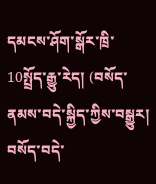དམངས་ཤོག་སྒོར་ཁྲི་10སྤྲོད་རྒྱུ་རེད། (བསོད་ནམས་བདེ་སྐྱིད་ཀྱིས་བསྒྱུར། བསོད་བདེ་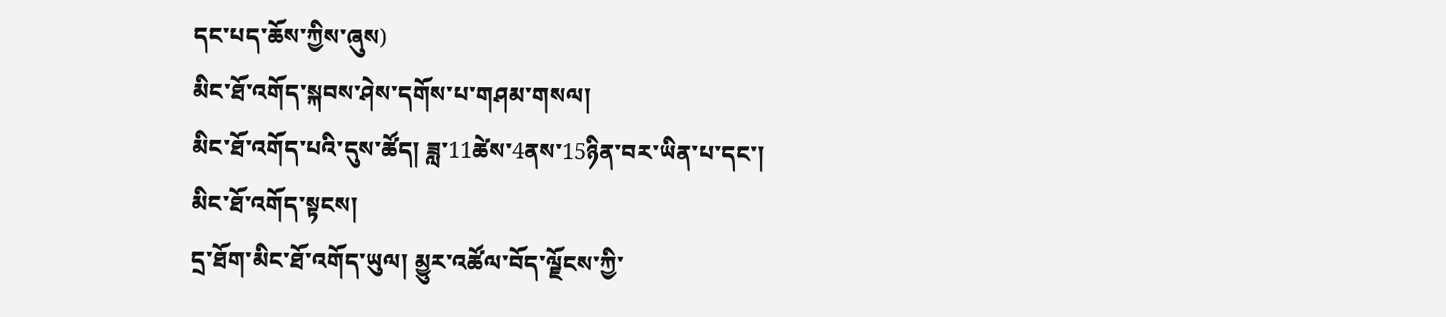དང་པད་ཆོས་ཀྱིས་ཞུས)
མིང་ཐོ་འགོད་སྐབས་ཤེས་དགོས་པ་གཤམ་གསལ།
མིང་ཐོ་འགོད་པའི་དུས་ཚོད། ཟླ་11ཚེས་4ནས་15ཉིན་བར་ཡིན་པ་དང་།
མིང་ཐོ་འགོད་སྟངས།
དྲ་ཐོག་མིང་ཐོ་འགོད་ཡུལ། མྱུར་འཚོལ་བོད་ལྗོངས་ཀྱི་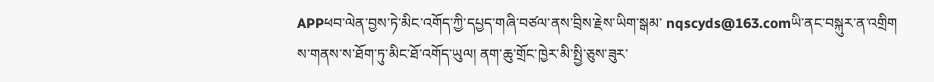APPཕབ་ལེན་བྱས་ཏེ་མིང་འགོད་ཀྱི་དཔྱད་གཞི་བཙལ་ནས་བྲིས་རྗེས་ཡིག་སྒམ་ nqscyds@163.comཡི་ནང་བསྐུར་ན་འགྲིག
ས་གནས་ས་ཐོག་ཏུ་མིང་ཐོ་འགོད་ཡུལ། ནག་ཆུ་གྲོང་ཁྱེར་མི་སྤྱི་ཅུས་ཟུར་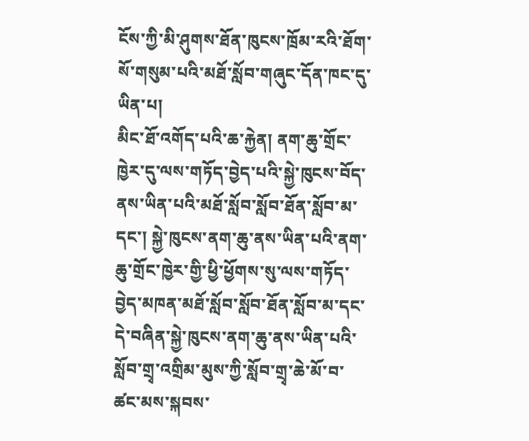ངོས་ཀྱི་མི་ཤུགས་ཐོན་ཁུངས་ཁྲོམ་རའི་ཐོག་སོ་གསུམ་པའི་མཐོ་སློབ་གཞུང་དོན་ཁང་དུ་ཡིན་པ།
མིང་ཐོ་འགོད་པའི་ཆ་རྐྱེན། ནག་ཆུ་གྲོང་ཁྱེར་དུ་ལས་གཏོད་བྱེད་པའི་སྐྱེ་ཁུངས་བོད་ནས་ཡིན་པའི་མཐོ་སློབ་སློབ་ཐོན་སློབ་མ་དང་། སྐྱེ་ཁུངས་ནག་ཆུ་ནས་ཡིན་པའི་ནག་ཆུ་གྲོང་ཁྱེར་གྱི་ཕྱི་ཕྱོགས་སུ་ལས་གཏོད་བྱེད་མཁན་མཐོ་སློབ་སློབ་ཐོན་སློབ་མ་དང་དེ་བཞིན་སྐྱེ་ཁུངས་ནག་ཆུ་ནས་ཡིན་པའི་སློབ་གྲྭ་འགྲིམ་མུས་ཀྱི་སློབ་གྲྭ་ཆེ་མོ་བ་ཚང་མས་སྐབས་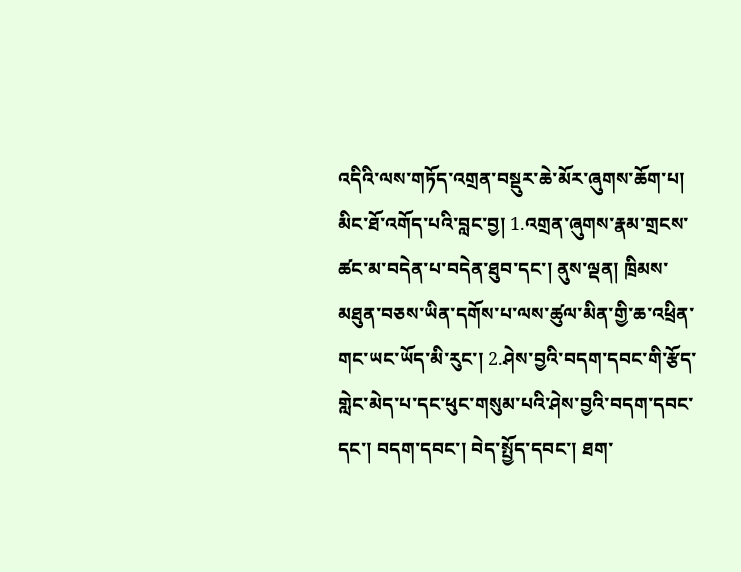འདིའི་ལས་གཏོད་འགྲན་བསྡུར་ཆེ་མོར་ཞུགས་ཆོག་པ།
མིང་ཐོ་འགོད་པའི་བླང་བྱ། 1.འགྲན་ཞུགས་རྣམ་གྲངས་ཚང་མ་བདེན་པ་བདེན་ཐུབ་དང་། ནུས་ལྡན། ཁྲིམས་མཐུན་བཅས་ཡིན་དགོས་པ་ལས་ཚུལ་མིན་གྱི་ཆ་འཕྲིན་གང་ཡང་ཡོད་མི་རུང་། 2.ཤེས་བྱའི་བདག་དབང་གི་རྩོད་གླེང་མེད་པ་དང་ཕུང་གསུམ་པའི་ཤེས་བྱའི་བདག་དབང་དང་། བདག་དབང་། བེད་སྤྱོད་དབང་། ཐག་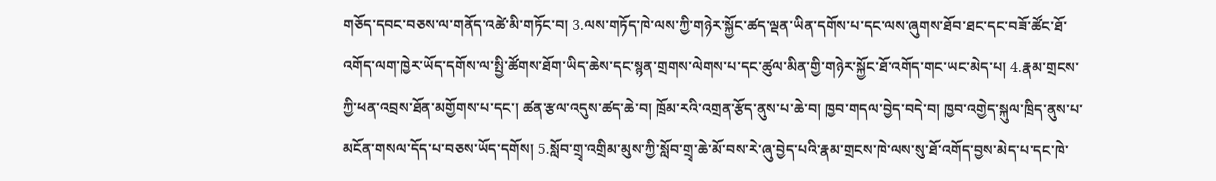གཅོད་དབང་བཅས་ལ་གནོད་འཚེ་མི་གཏོང་བ། 3.ལས་གཏོད་ཁེ་ལས་ཀྱི་གཉེར་སྐྱོང་ཚད་ལྡན་ཡིན་དགོས་པ་དང་ལས་ཞུགས་ཐོབ་ཐང་དང་བཟོ་ཚོང་ཐོ་འགོད་ལག་ཁྱེར་ཡོད་དགོས་ལ་སྤྱི་ཚོགས་ཐོག་ཡིད་ཆེས་དང་སྙན་གྲགས་ལེགས་པ་དང་ཚུལ་མིན་གྱི་གཉེར་སྐྱོང་ཐོ་འགོད་གང་ཡང་མེད་པ། 4.རྣམ་གྲངས་ཀྱི་ཕན་འབྲས་ཐོན་མགྱོགས་པ་དང་། ཚན་རྩལ་འདུས་ཚད་ཆེ་བ། ཁྲོམ་རའི་འགྲན་རྩོད་ནུས་པ་ཆེ་བ། ཁྱབ་གདལ་བྱེད་བདེ་བ། ཁྱབ་འགྱེད་སྐུལ་ཁྲིད་ནུས་པ་མངོན་གསལ་དོད་པ་བཅས་ཡོད་དགོས། 5.སློབ་གྲྭ་འགྲིམ་མུས་ཀྱི་སློབ་གྲྭ་ཆེ་མོ་བས་རེ་ཞུ་བྱེད་པའི་རྣམ་གྲངས་ཁེ་ལས་སུ་ཐོ་འགོད་བྱས་མེད་པ་དང་ཁེ་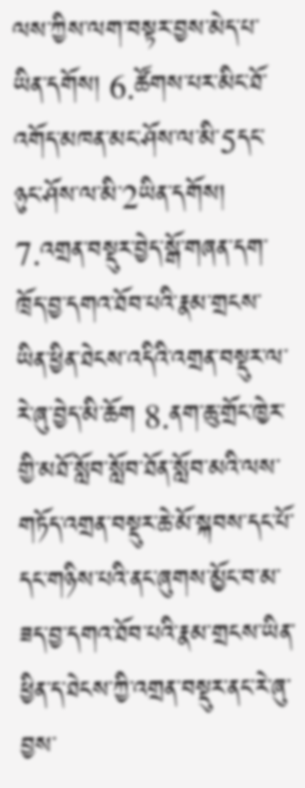ལས་ཀྱིས་ལག་བསྟར་བྱས་མེད་པ་ཡིན་དགོས། 6.ཚོགས་པར་མིང་ཐོ་འགོད་མཁན་མང་ཤོས་ལ་མི་5དང་ཉུང་ཤོས་ལ་མི་2ཡིན་དགོས། 7.འགྲན་བསྡུར་བྱེད་སྒོ་གཞན་དག་ཁྲོད་བྱ་དགའ་ཐོབ་པའི་རྣམ་གྲངས་ཡིན་ཕྱིན་ཐེངས་འདིའི་འགྲན་བསྡུར་ལ་རེ་ཞུ་བྱེད་མི་ཆོག 8.ནག་ཆུ་གྲོང་ཁྱེར་གྱི་མཐོ་སློབ་སློབ་ཐོན་སློབ་མའི་ལས་གཏོད་འགྲན་བསྡུར་ཆེ་མོ་སྐབས་དང་པོ་དང་གཉིས་པའི་ནང་ཞུགས་མྱོང་བ་མ་ཟད་བྱ་དགའ་ཐོབ་པའི་རྣམ་གྲངས་ཡིན་ཕྱིན་ད་ཐེངས་ཀྱི་འགྲན་བསྡུར་ནང་རེ་ཞུ་བྱས་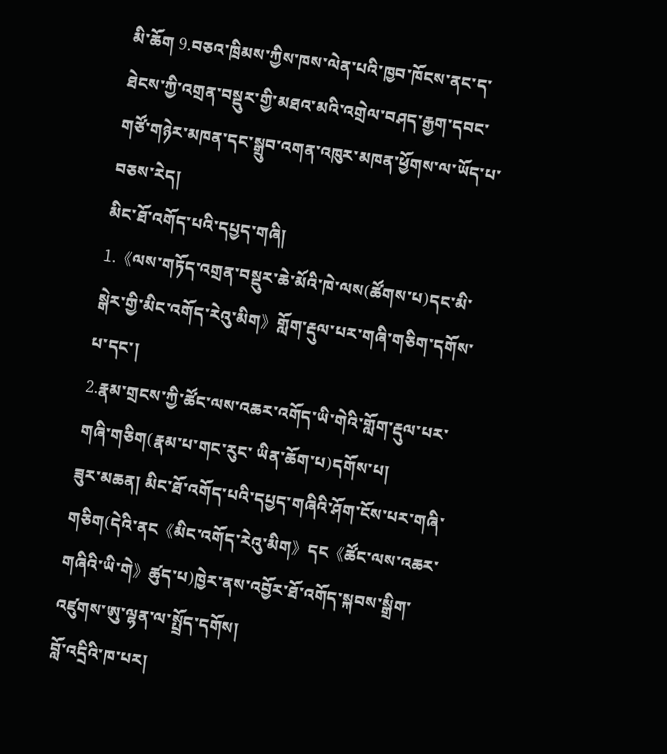མི་ཆོག 9.བཅའ་ཁྲིམས་ཀྱིས་ཁས་ལེན་པའི་ཁྱབ་ཁོངས་ནང་ད་ཐེངས་ཀྱི་འགྲན་བསྡུར་གྱི་མཐའ་མའི་འགྲེལ་བཤད་རྒྱག་དབང་གཙོ་གཉེར་མཁན་དང་སྒྲུབ་འགན་འཁུར་མཁན་ཕྱོགས་ལ་ཡོད་པ་བཅས་རེད།
མིང་ཐོ་འགོད་པའི་དཔྱད་གཞི།
1.《ལས་གཏོད་འགྲན་བསྡུར་ཆེ་མོའི་ཁེ་ལས(ཚོགས་པ)དང་མི་སྒེར་གྱི་མིང་འགོད་རེའུ་མིག》གློག་རྡུལ་པར་གཞི་གཅིག་དགོས་པ་དང་།
2.རྣམ་གྲངས་ཀྱི་ཚོང་ལས་འཆར་འགོད་ཡི་གེའི་གློག་རྡུལ་པར་གཞི་གཅིག(རྣམ་པ་གང་རུང་ ཡིན་ཆོག་པ)དགོས་པ།
ཟུར་མཆན། མིང་ཐོ་འགོད་པའི་དཔྱད་གཞིའི་ཤོག་ངོས་པར་གཞི་གཅིག(དེའི་ནང《མིང་འགོད་རེའུ་མིག》དང《ཚོང་ལས་འཆར་གཞིའི་ཡི་གེ》ཚུད་པ)ཁྱེར་ནས་འབྱོར་ཐོ་འགོད་སྐབས་སྒྲིག་འཛུགས་ཨུ་ལྷན་ལ་སྤྲོད་དགོས།
བློ་འདྲིའི་ཁ་པར།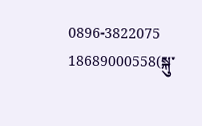0896-3822075 18689000558(སྐུ་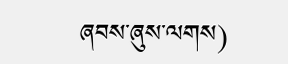ཞབས་ཞུས་ལགས)